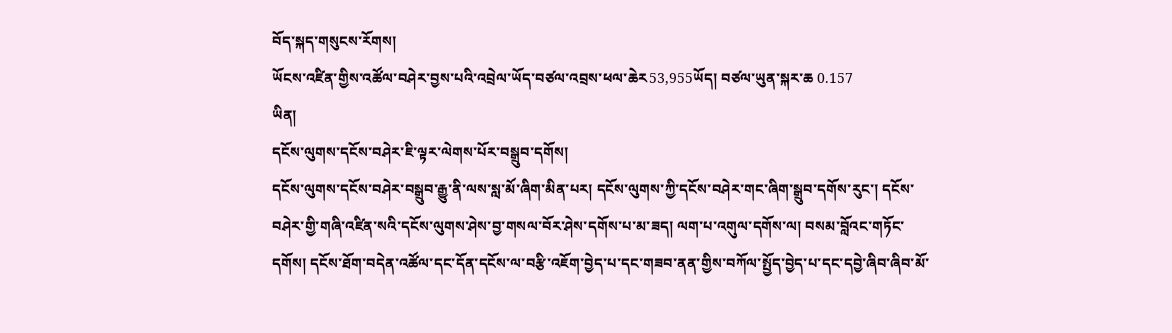བོད་སྐད་གསུངས་རོགས།
ཡོངས་འཛིན་གྱིས་འཚོལ་བཤེར་བྱས་པའི་འབྲེལ་ཡོད་བཙལ་འབྲས་ཕལ་ཆེར53,955ཡོད། བཙལ་ཡུན་སྐར་ཆ 0.157
ཡིན།
དངོས་ལུགས་དངོས་བཤེར་ཇི་ལྟར་ལེགས་པོར་བསྒྲུབ་དགོས།
དངོས་ལུགས་དངོས་བཤེར་བསྒྲུབ་རྒྱུ་ནི་ལས་སླ་མོ་ཞིག་མིན་པར། དངོས་ལུགས་ཀྱི་དངོས་བཤེར་གང་ཞིག་སྒྲུབ་དགོས་རུང་། དངོས་བཤེར་གྱི་གཞི་འཛིན་སའི་དངོས་ལུགས་ཤེས་བྱ་གསལ་བོར་ཤེས་དགོས་པ་མ་ཟད། ལག་པ་འགུལ་དགོས་ལ། བསམ་བློའང་གཏོང་དགོས། དངོས་ཐོག་བདེན་འཚོལ་དང་དོན་དངོས་ལ་བརྩི་འཇོག་བྱེད་པ་དང་གཟབ་ནན་གྱིས་བཀོལ་སྤྱོད་བྱེད་པ་དང་དབྱེ་ཞིབ་ཞིབ་མོ་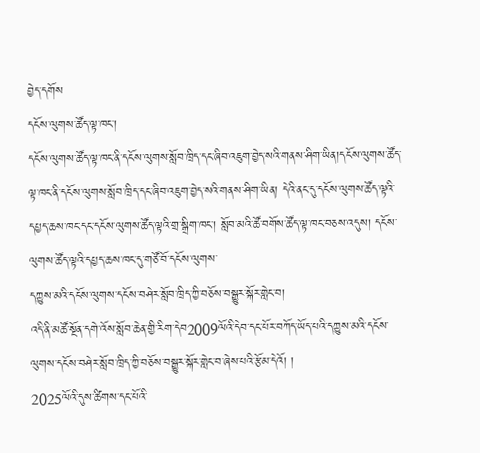བྱེད་དགོས
དངོས་ལུགས་ཚོད་ལྟ་ཁང་།
དངོས་ལུགས་ཚོད་ལྟ་ཁང་ནི་དངོས་ལུགས་སློབ་ཁྲིད་དང་ཞིབ་འཇུག་བྱེད་སའི་གནས་ཤིག་ཡིན།དངོས་ལུགས་ཚོད་ལྟ་ཁང་ནི་དངོས་ལུགས་སློབ་ཁྲིད་དང་ཞིབ་འཇུག་བྱེད་སའི་གནས་ཤིག་ཡིན། དེའི་ནང་དུ་དངོས་ལུགས་ཚོད་ལྟའི་དཔྱད་ཆས་ཁང་དང་དངོས་ལུགས་ཚོད་ལྟའི་གྲ་སྒྲིག་ཁང་། སློབ་མའི་ཚོ་བགོས་ཚོད་ལྟ་ཁང་བཅས་འདུས། དངོས་ལུགས་ཚོད་ལྟའི་དཔྱད་ཆས་ཁང་དུ་གཙོ་བོ་དངོས་ལུགས་
དཀྱུས་མའི་དངོས་ལུགས་དངོས་བཤེར་སློབ་ཁྲིད་ཀྱི་བཅོས་བསྒྱུར་སྐོར་གླེང་བ།
འདི་ནི་མཚོ་སྔོན་དགེ་འོས་སློབ་ཆེན་གྱི་རིག་དེབ2009ལོའི་དེབ་དང་པོར་བཀོད་ཡོད་པའི་དཀྱུས་མའི་དངོས་ལུགས་དངོས་བཤེར་སློབ་ཁྲིད་ཀྱི་བཅོས་བསྒྱུར་སྐོར་གླེང་བ་ཞེས་པའི་རྩོམ་དེའོ། །
2025ལོའི་དུས་ཚིགས་དང་པོའི་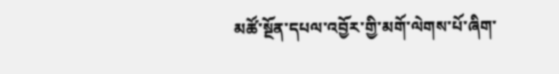མཚོ་སྔོན་དཔལ་འབྱོར་གྱི་མགོ་ལེགས་པོ་ཞིག་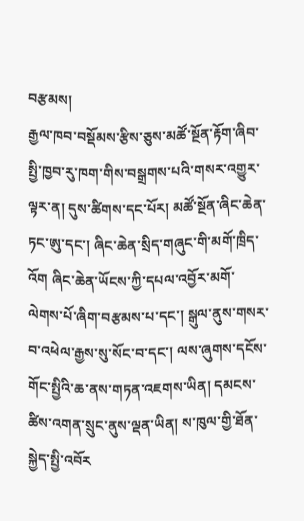བརྩམས།
རྒྱལ་ཁབ་བསྡོམས་རྩིས་ཅུས་མཚོ་སྔོན་རྟོག་ཞིབ་སྤྱི་ཁྱབ་རུ་ཁག་གིས་བསྒྲགས་པའི་གསར་འགྱུར་ལྟར་ན། དུས་ཚིགས་དང་པོར། མཚོ་སྔོན་ཞིང་ཆེན་ཏང་ཨུ་དང་། ཞིང་ཆེན་སྲིད་གཞུང་གི་མགོ་ཁྲིད་འོག ཞིང་ཆེན་ཡོངས་ཀྱི་དཔལ་འབྱོར་མགོ་ལེགས་པོ་ཞིག་བརྩམས་པ་དང་། སྒུལ་ནུས་གསར་བ་འཕེལ་རྒྱས་སུ་སོང་བ་དང་། ལས་ཞུགས་དངོས་གོང་སྤྱིའི་ཆ་ནས་གཏན་འཇགས་ཡིན། དམངས་ཚིས་འགན་སྲུང་ནུས་ལྡན་ཡིན། ས་ཁུལ་གྱི་ཐོན་སྐྱེད་སྤྱི་འབོར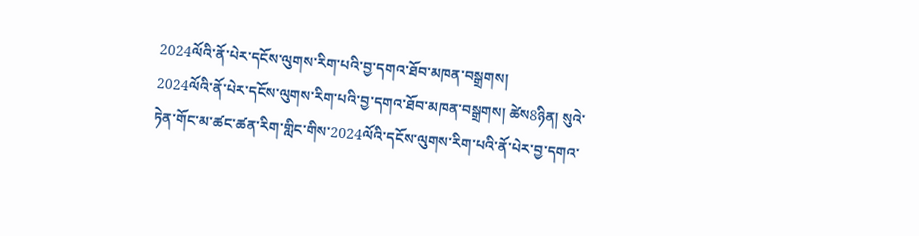2024ལོའི་ནོ་པེར་དངོས་ལུགས་རིག་པའི་བྱ་དགའ་ཐོབ་མཁན་བསྒྲགས།
2024ལོའི་ནོ་པེར་དངོས་ལུགས་རིག་པའི་བྱ་དགའ་ཐོབ་མཁན་བསྒྲགས། ཚེས8ཉིན། སུའེ་ཏེན་གོང་མ་ཚང་ཚན་རིག་གླིང་གིས་2024ལོའི་དངོས་ལུགས་རིག་པའི་ནོ་པེར་བྱ་དགའ་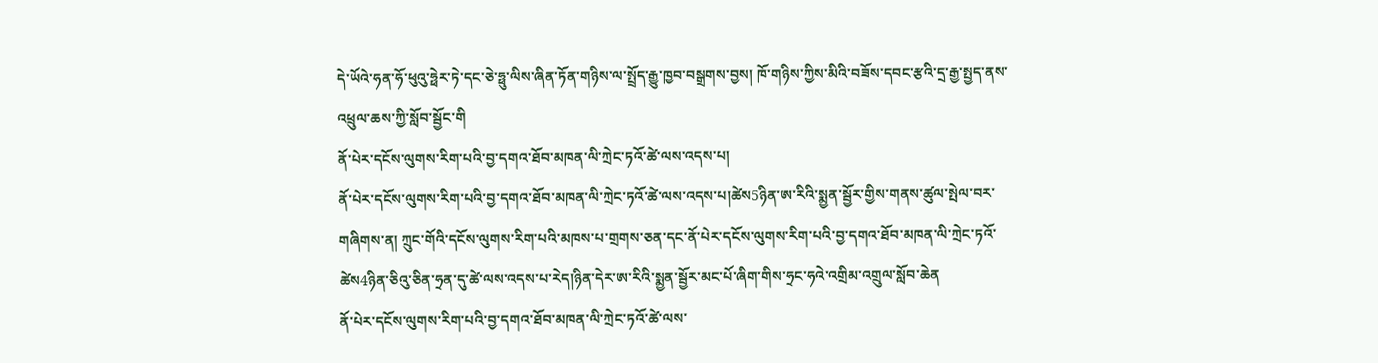དེ་ཡོའེ་ཧན་ཧོ་ཕུའུ་ཧྥེར་ཏེ་དང་ཅེ་ཧྥུ་ལིས་ཞིན་ཏོན་གཉིས་ལ་སྤྲོད་རྒྱུ་ཁྱབ་བསྒྲགས་བྱས། ཁོ་གཉིས་ཀྱིས་མིའི་བཟོས་དབང་རྩའི་དྲ་རྒྱ་སྤྱད་ནས་འཕྲུལ་ཆས་ཀྱི་སློབ་སྦྱོང་གི
ནོ་པེར་དངོས་ལུགས་རིག་པའི་བྱ་དགའ་ཐོབ་མཁན་ལི་ཀྲེང་ཏའོ་ཚེ་ལས་འདས་པ།
ནོ་པེར་དངོས་ལུགས་རིག་པའི་བྱ་དགའ་ཐོབ་མཁན་ལི་ཀྲེང་ཏའོ་ཚེ་ལས་འདས་པ།ཚེས5ཉིན་ཨ་རིའི་སྨྱན་སྦྱོར་གྱིས་གནས་ཚུལ་སྤེལ་བར་གཞིགས་ན། ཀྲུང་གོའི་དངོས་ལུགས་རིག་པའི་མཁས་པ་གྲགས་ཅན་དང་ནོ་པེར་དངོས་ལུགས་རིག་པའི་བྱ་དགའ་ཐོབ་མཁན་ལི་ཀྲེང་ཏའོ་ཚེས4ཉིན་ཅིའུ་ཅིན་ཧྲན་དུ་ཚེ་ལས་འདས་པ་རེད།ཉིན་དེར་ཨ་རིའི་སྨྱན་སྦྱོར་མང་པོ་ཞིག་གིས་ཧྲང་ཧའེ་འགྲིམ་འགྲུལ་སློབ་ཆེན
ནོ་པེར་དངོས་ལུགས་རིག་པའི་བྱ་དགའ་ཐོབ་མཁན་ལི་ཀྲེང་ཏའོ་ཚེ་ལས་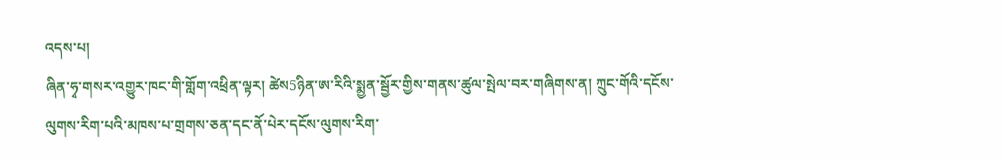འདས་པ།
ཞིན་ཧྭ་གསར་འགྱུར་ཁང་གི་གློག་འཕྲིན་ལྟར། ཚེས5ཉིན་ཨ་རིའི་སྨྱན་སྦྱོར་གྱིས་གནས་ཚུལ་སྤེལ་བར་གཞིགས་ན། ཀྲུང་གོའི་དངོས་ལུགས་རིག་པའི་མཁས་པ་གྲགས་ཅན་དང་ནོ་པེར་དངོས་ལུགས་རིག་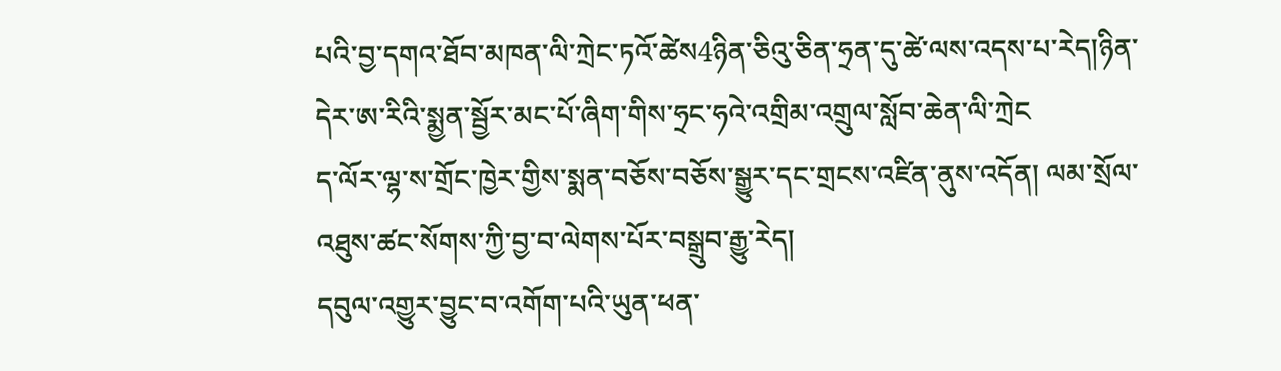པའི་བྱ་དགའ་ཐོབ་མཁན་ལི་ཀྲེང་ཏའོ་ཚེས4ཉིན་ཅིའུ་ཅིན་ཧྲན་དུ་ཚེ་ལས་འདས་པ་རེད།ཉིན་དེར་ཨ་རིའི་སྨྱན་སྦྱོར་མང་པོ་ཞིག་གིས་ཧྲང་ཧའེ་འགྲིམ་འགྲུལ་སློབ་ཆེན་ལི་ཀྲེང
ད་ལོར་ལྷ་ས་གྲོང་ཁྱེར་གྱིས་སྨན་བཅོས་བཅོས་སྒྱུར་དང་གྲངས་འཛིན་ནུས་འདོན། ལམ་སྲོལ་འཐུས་ཚང་སོགས་ཀྱི་བྱ་བ་ལེགས་པོར་བསྒྲུབ་རྒྱུ་རེད།
དབུལ་འགྱུར་བྱུང་བ་འགོག་པའི་ཡུན་ཕན་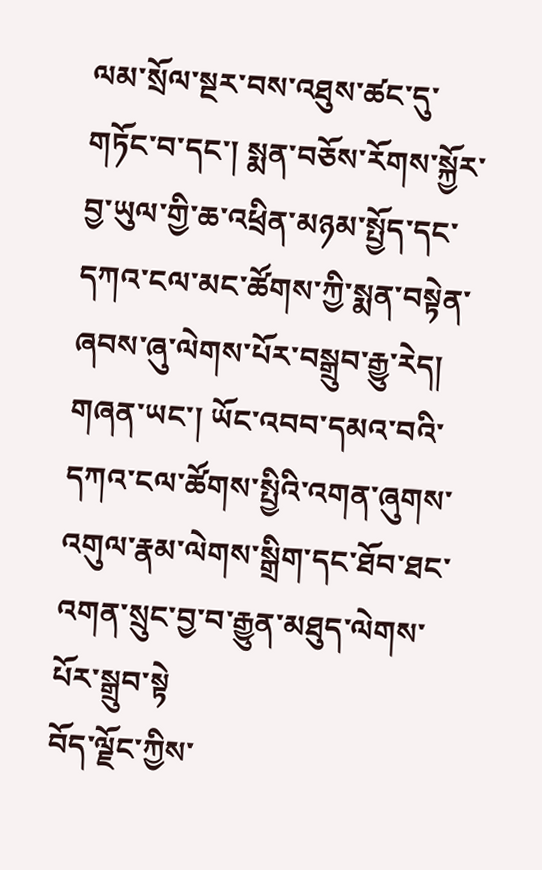ལམ་སྲོལ་སྔར་བས་འཐུས་ཚང་དུ་གཏོང་བ་དང་། སྨན་བཅོས་རོགས་སྐྱོར་བྱ་ཡུལ་གྱི་ཆ་འཕྲིན་མཉམ་སྤྱོད་དང་དཀའ་ངལ་མང་ཚོགས་ཀྱི་སྨན་བསྟེན་ཞབས་ཞུ་ལེགས་པོར་བསྒྲུབ་རྒྱུ་རེད། གཞན་ཡང་། ཡོང་འབབ་དམའ་བའི་དཀའ་ངལ་ཚོགས་སྤྱིའི་འགན་ཞུགས་འགུལ་རྣམ་ལེགས་སྒྲིག་དང་ཐོབ་ཐང་འགན་སྲུང་བྱ་བ་རྒྱུན་མཐུད་ལེགས་པོར་སྒྲུབ་སྟེ
བོད་ལྗོང་ཀྱིས་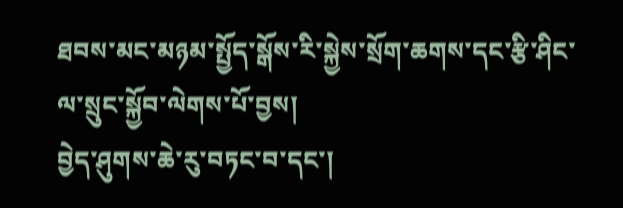ཐབས་མང་མཉམ་སྤྱོད་སྒོས་རི་སྐྱེས་སྲོག་ཆགས་དང་རྩི་ཤིང་ལ་སྲུང་སྐྱོབ་ལེགས་པོ་བྱས།
བྱེད་ཤུགས་ཆེ་རུ་བཏང་བ་དང་།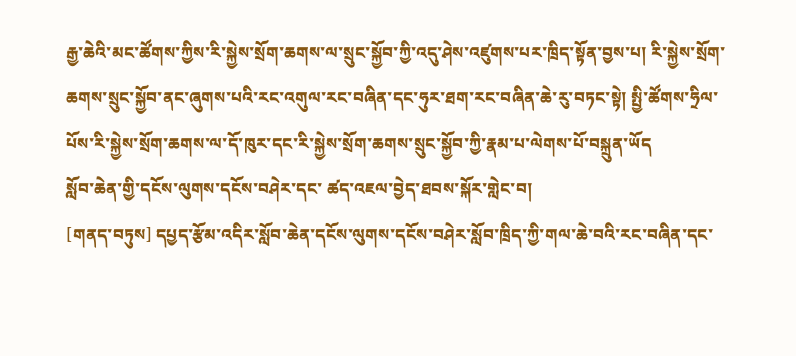རྒྱ་ཆེའི་མང་ཚོགས་ཀྱིས་རི་སྐྱེས་སྲོག་ཆགས་ལ་སྲུང་སྐྱོབ་ཀྱི་འདུ་ཤེས་འཛུགས་པར་ཁྲིད་སྟོན་བྱས་པ། རི་སྐྱེས་སྲོག་ཆགས་སྲུང་སྐྱོབ་ནང་ཞུགས་པའི་རང་འགུལ་རང་བཞིན་དང་ཧུར་ཐག་རང་བཞིན་ཆེ་རུ་བཏང་སྟེ། སྤྱི་ཚོགས་ཧྲིལ་པོས་རི་སྐྱེས་སྲོག་ཆགས་ལ་དོ་ཁུར་དང་རི་སྐྱེས་སྲོག་ཆགས་སྲུང་སྐྱོབ་ཀྱི་རྣམ་པ་ལེགས་པོ་བསྐྲུན་ཡོད
སློབ་ཆེན་གྱི་དངོས་ལུགས་དངོས་བཤེར་དང་ ཚད་འཇལ་བྱེད་ཐབས་སྐོར་གླེང་བ།
[གནད་བཏུས] དཔྱད་རྩོམ་འདིར་སློབ་ཆེན་དངོས་ལུགས་དངོས་བཤེར་སློབ་ཁྲིད་ཀྱི་གལ་ཆེ་བའི་རང་བཞིན་དང་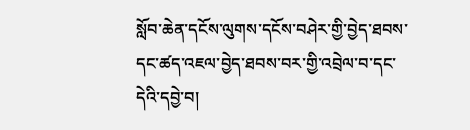སློབ་ཆེན་དངོས་ལུགས་དངོས་བཤེར་གྱི་བྱེད་ཐབས་དང་ཚད་འཇལ་བྱེད་ཐབས་བར་གྱི་འབྲེལ་བ་དང་དེའི་དབྱེ་བ།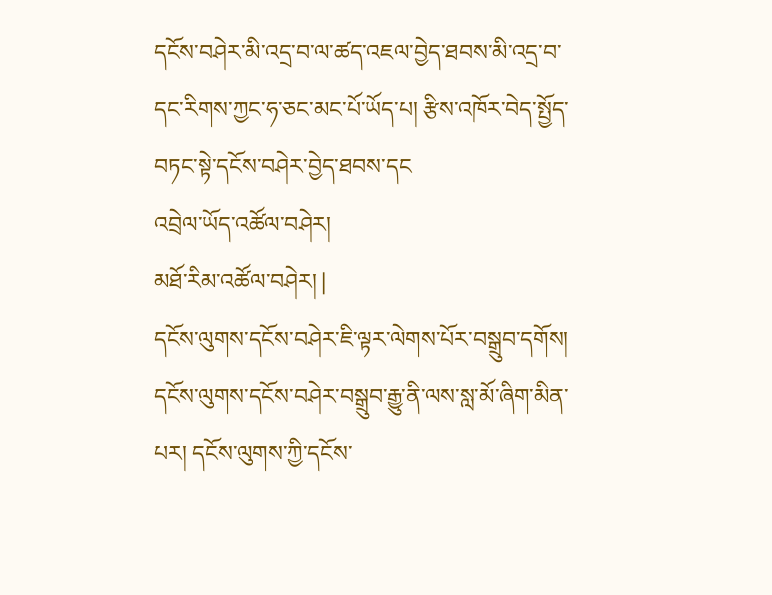དངོས་བཤེར་མི་འདྲ་བ་ལ་ཚད་འཇལ་བྱེད་ཐབས་མི་འདྲ་བ་དང་རིགས་ཀྱང་ཧ་ཅང་མང་པོ་ཡོད་པ། རྩིས་འཁོར་བེད་སྤྱོད་བཏང་སྟེ་དངོས་བཤེར་བྱེད་ཐབས་དང
འབྲེལ་ཡོད་འཚོལ་བཤེར།
མཐོ་རིམ་འཚོལ་བཤེར། |
དངོས་ལུགས་དངོས་བཤེར་ཇི་ལྟར་ལེགས་པོར་བསྒྲུབ་དགོས།
དངོས་ལུགས་དངོས་བཤེར་བསྒྲུབ་རྒྱུ་ནི་ལས་སླ་མོ་ཞིག་མིན་པར། དངོས་ལུགས་ཀྱི་དངོས་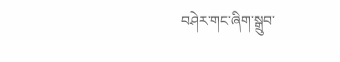བཤེར་གང་ཞིག་སྒྲུབ་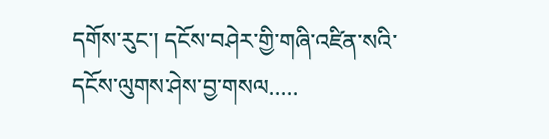དགོས་རུང་། དངོས་བཤེར་གྱི་གཞི་འཛིན་སའི་དངོས་ལུགས་ཤེས་བྱ་གསལ.....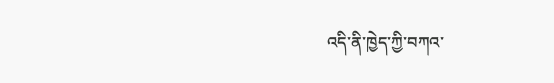འདི་ནི་ཁྱེད་ཀྱི་བཀའ་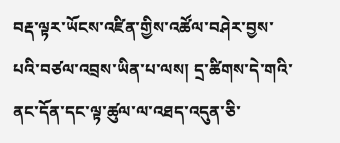བརྡ་ལྟར་ཡོངས་འཛིན་གྱིས་འཚོལ་བཤེར་བྱས་པའི་བཙལ་འབྲས་ཡིན་པ་ལས། དྲ་ཚིགས་དེ་གའི་ནང་དོན་དང་ལྟ་ཚུལ་ལ་འཐད་འདུན་ཅི་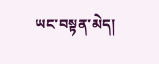ཡང་བསྟན་མེད།